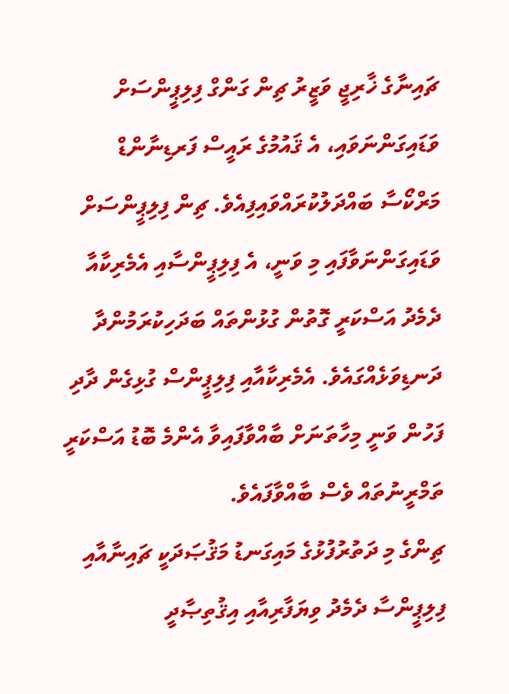ޗައިނާގެ ޚާރިޖީ ވަޒީރު ޗިން ގަންގް ފިލިޕީންސަށް ވަޑައިގަންނަވައި، އެ ޤައުމުގެ ރައީސް ފަރޑިނާންޑް މަރްކޯސާ ބައްދަލުކުރައްވައިފިއެވެ. ޗިން ފިލިޕީންސަށް ވަޑައިގަންނަވާފައި މި ވަނީ، އެ ފިލިޕީންސާއި އެމެރިކާއާ ދެމެދު އަސްކަރީ ގޮތުން ގުޅުންތައް ބަދަހިކުރަމުންދާ ދަނޑިވަޅެއްގައެވެ. އެމެރިކާއާއި ފިލިޕީންސް ގުޅިގެން ދާދި ފަހުން ވަނީ މިހާތަނަށް ބާއްވާފައިވާ އެންމެ ބޮޑު އަސްކަރީ ތަމްރީނުތައް ވެސް ބާއްވާފައެވެ.
ޗިންގެ މި ދަތުރުފުޅުގެ މައިގަނޑު މަޤުޞަދަކީ ޗައިނާއާއި ފިލިޕީންސާ ދެމެދު ވިޔަފާރިއާއި އިޤުތިޞާދީ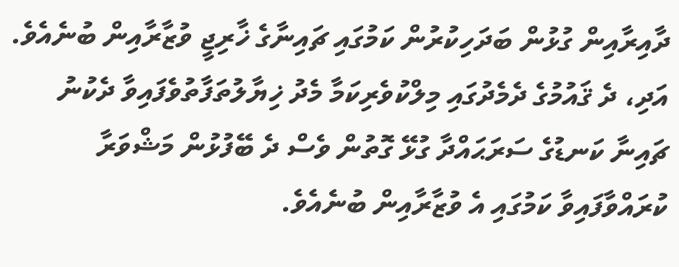ދާއިރާއިން ގުޅުން ބަދަހިކުރުން ކަމުގައި ޗައިނާގެ ޚާރިޖީ ވުޒާރާއިން ބުނެއެވެ. އަދި، ދެ ޤައުމުގެ ދެމެދުގައި މިލްކުވެރިކަމާ މެދު ޚިޔާލުތަފާތުވެފައިވާ ދެކުނު ޗައިނާ ކަނޑުގެ ސަރަޙައްދާ ގުޅޭ ގޮތުން ވެސް ދެ ބޭފުޅުން މަޝްވަރާ ކުރައްވާފައިވާ ކަމުގައި އެ ވުޒާރާއިން ބުނެއެވެ.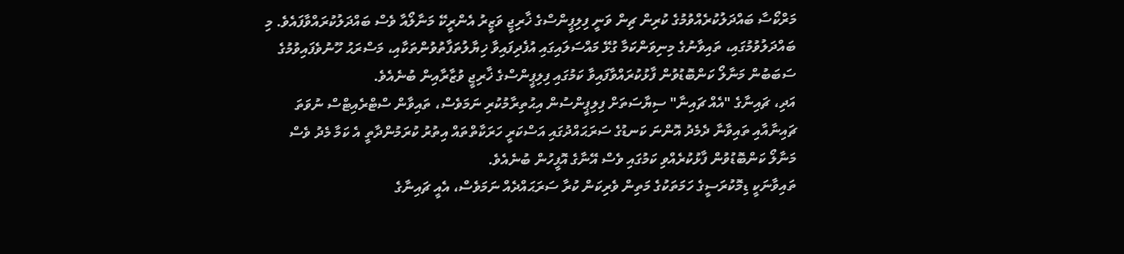މަރްކޯސާ ބައްދަލުކުރެއްވުމުގެ ކުރިން ޗިން ވަނީ ފިލިޕީންސްގެ ޚާރިޖީ ވަޒީރު އެންރީކޭ މަނާލޯއާ ވެސް ބައްދަލުކުރައްވާފައެވެ. މި ބައްދަލުވުމުގައި، ތައިވާނުގެ މިނިވަންކަމާ ގުޅޭ މައްސަލައިގައި އުފެދިފައިވާ ޚިޔާލުތަފާތުވުންތަކާއި، މަސްރަޙު ހޫނުވެފައިވުމުގެ ސަބަބުން މަނާލޯ ކަންބޮޑުވުން ފާޅުކުރައްވާފައިވާ ކަމުގައި ފިލިޕީންސްގެ ޚާރިޖީ ވުޒާރާއިން ބުނެއެވެ.
އަދި، ޗައިނާގެ "އެއް ޗައިނާ" ސިޔާސަތަށް ފިލިޕީންސުން އިޙުތިރާމުކުރި ނަމަވެސް، ތައިވާން ސްޓްރެއިޓްސް ނުވަތަ ޗައިނާއާއި ތައިވާނާ ދެމެދު އޮންނަ ކަނޑުގެ ސަރަޙައްދުގައި އަސްކަރީ ހަރަކާތްތައް އިތުރު ކުރަމުންދާތީ އެ ކަމާ މެދު ވެސް މަނާލޯ ކަންބޮޑުވުން ފާޅުކުރެއްވި ކަމުގައި ވެސް އޭނާގެ އޮފީހުން ބުނެއެވެ.
ތައިވާނަކީ ޑިމޮކުރަސީގެ ހަމަތަކުގެ މަތިން ވެރިކަން ކުރާ ސަރަޙައްދެއް ނަމަވެސް، އެއީ ޗައިނާގެ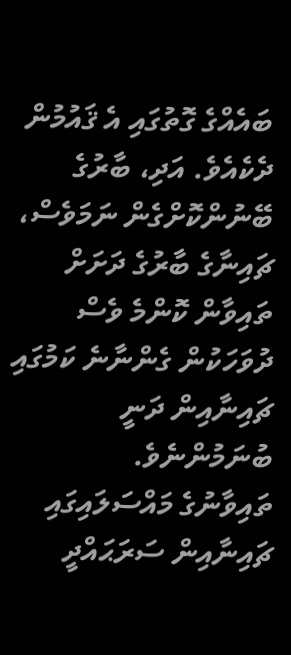ބައެއްގެ ގޮތުގައި އެ ޤައުމުން ދެކެއެވެ. އަދި، ބާރުގެ ބޭނުންކޮށްގެން ނަމަވެސް، ޗައިނާގެ ބާރުގެ ދަށަށް ތައިވާން ކޮންމެ ވެސް ދުވަހަކުން ގެންނާނެ ކަމުގައި ޗައިނާއިން ދަނީ ބުނަމުންނެވެ.
ތައިވާނުގެ މައްސަލައިގައި ޗައިނާއިން ސަރަޙައްދީ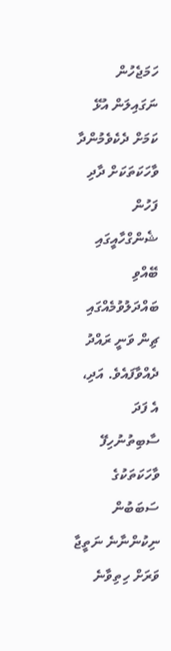ހަމަޖެހުން ނަގައިލަން އުޅޭ ކަމަށް ދެކެވެމުންދާ ވާހަކަތަކަށް ދާދި ފަހުން ޝެންގްހާއީގައި ބޭއްވި ބައްދަލުވުމެއްގައި ޗިން ވަނީ ރައްދު ދެއްވާފައެވެ. އަދި، އެ ފަދަ ސާބިތުނުހިފޭ ވާހަކަތަކުގެ ސަބަބުން ނިކުންނާނެ ނަތީޖާ ވަރަށް ހިތިވާނެ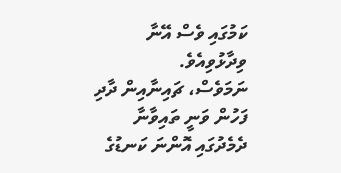ކަމުގައި ވެސް އޭނާ ވިދާޅުވިއެވެ.
ނަމަވެސް، ޗައިނާއިން ދާދި ފަހުން ވަނީ ތައިވާނާ ދެމެދުގައި އޮންނަ ކަނޑުގެ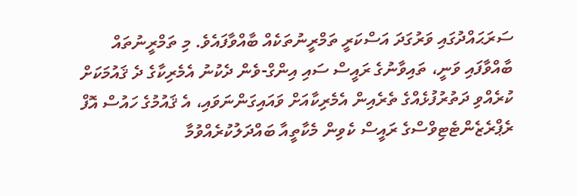ސަރަޙައްދުގައި ވަރުގަދަ އަސްކަރީ ތަމްރީނުތަކެއް ބާއްވާފައެވެ. މި ތަމްރީނުތައް ބާއްވާފައި ވަނީ، ތައިވާނުގެ ރައީސް ސައި އިންގް-ވެން ދެކުނު އެމެރިކާގެ ދެ ޤައުމަކަށް ކުރެއްވި ދަތުރުފުޅެއްގެ ތެރެއިން އެމެރިކާއަށް ވައައިގަންނަވައި، އެ ޤައުމުގެ ހައުސް އޮފް ރެޕްރެޒެންޓެޓިވްސްގެ ރައީސް ކެވިން މެކާތީއާ ބައްދަލުކުރެއްވުމާ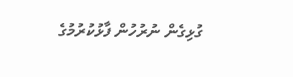ގުޅިގެން ނުރުހުން ފާޅުކުރުމުގެ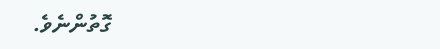ގޮތުންނެވެ.